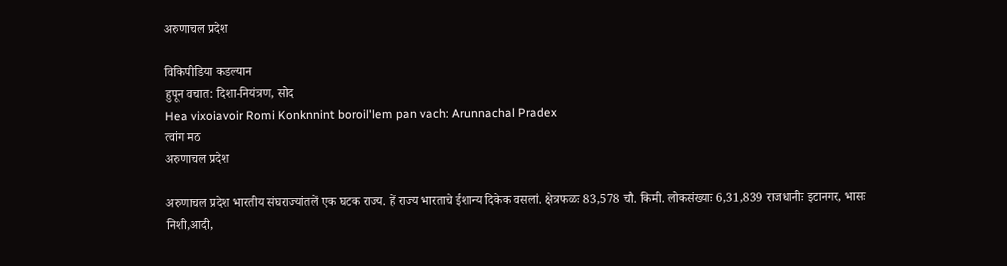अरुणाचल प्रदेश

विकिपीडिया कडल्यान
हुपून वचात: दिशा-नियंत्रण, सोद
Hea vixoiavoir Romi Konknnint boroil'lem pan vach: Arunnachal Pradex
त्वांग मठ
अरुणाचल प्रदेश

अरुणाचल प्रदेश भारतीय संघराज्यांतलें एक घटक राज्य. हें राज्य भारताचे ईशान्य दिकेक वसलां. क्षेत्रफळः 83,578 चौ. किमी. लोकसंख्याः 6,31,839 राजधानीः इटानगर, भासः निशी,आदी,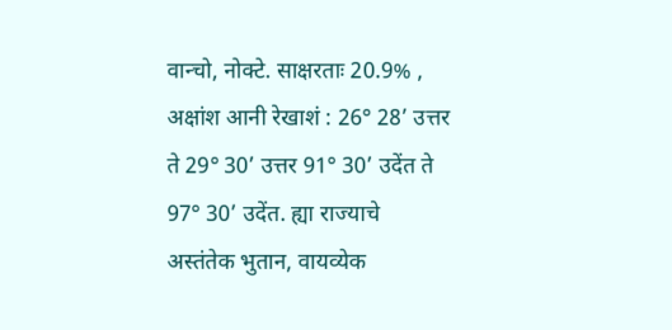वान्चो, नोक्टे. साक्षरताः 20.9% , अक्षांश आनी रेखाशं : 26° 28’ उत्तर ते 29° 30’ उत्तर 91° 30’ उदेंत ते 97° 30’ उदेंत. ह्या राज्याचे अस्तंतेक भुतान, वायव्येक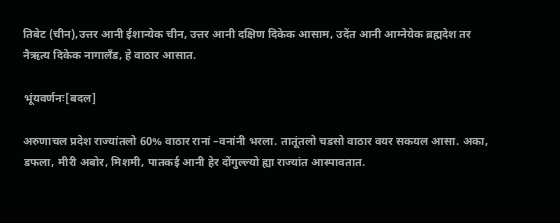तिबेट (चीन),उत्तर आनी ईशान्येक चीन, उत्तर आनी दक्षिण दिकेक आसाम, उदेंत आनी आग्नेयेक ब्रह्मदेश तर नैऋत्य दिकेक नागालँड, हे वाठार आसात.

भूंयवर्णनः[बदल]

अरुणाचल प्रदेश राज्यांतलो 60% वाठार रानां –वनांनी भरला. तातूंतलो चडसो वाठार वयर सकयल आसा. अका, डफला, मीरी अबोर, मिशमी, पातकई आनी हेर दोंगुल्ल्यो ह्या राज्यांत आस्पावतात.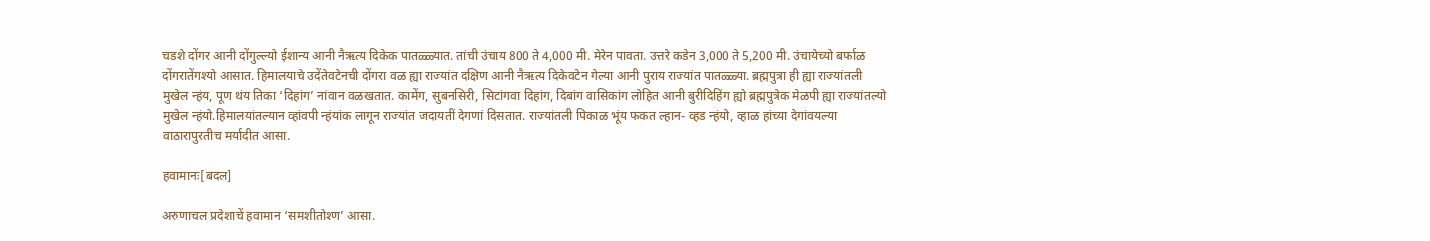चडशे दोंगर आनी दोंगुल्ल्यो ईशान्य आनी नैऋत्य दिकेक पातळ्ळ्यात. तांची उंचाय 800 ते 4,000 मी. मेरेन पावता. उत्तरे कडेन 3,000 ते 5,200 मी. उंचायेच्यो बर्फाळ दोंगरातेंगश्यो आसात. हिमालयाचे उदेंतेवटेनची दोंगरा वळ ह्या राज्यांत दक्षिण आनी नैऋत्य दिकेवटेन गेल्या आनी पुराय राज्यांत पातळ्ळ्या. ब्रह्मपुत्रा ही ह्या राज्यांतली मुखेल न्हंय, पूण थंय तिका ‘दिहांग’ नांवान वळखतात. कामेंग, सुबनसिरी, सिटांगवा दिहांग, दिबांग वासिकांग लोहित आनी बुरीदिहिंग ह्यो ब्रह्मपुत्रेक मेळपी ह्या राज्यांतल्यो मुखेल न्हंयो.हिमालयांतल्यान व्हांवपी न्हंयांक लागून राज्यांत जदायतीं देगणां दिसतात. राज्यांतली पिकाळ भूंय फकत ल्हान- व्हड न्हंयो, व्हाळ हांच्या देगांवयल्या वाठारापुरतीच मर्यादीत आसा.

हवामानः[बदल]

अरुणाचल प्रदेशाचें हवामान ‘समशीतोश्ण’ आसा.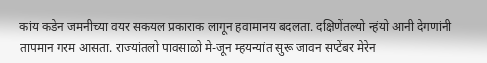कांय कडेन जमनीच्या वयर सकयल प्रकाराक लागून हवामानय बदलता. दक्षिणेंतल्यो न्हंयो आनी देगणांनी तापमान गरम आसता. राज्यांतलो पावसाळो मे-जून म्हयन्यांत सुरू जावन सप्टेंबर मेरेन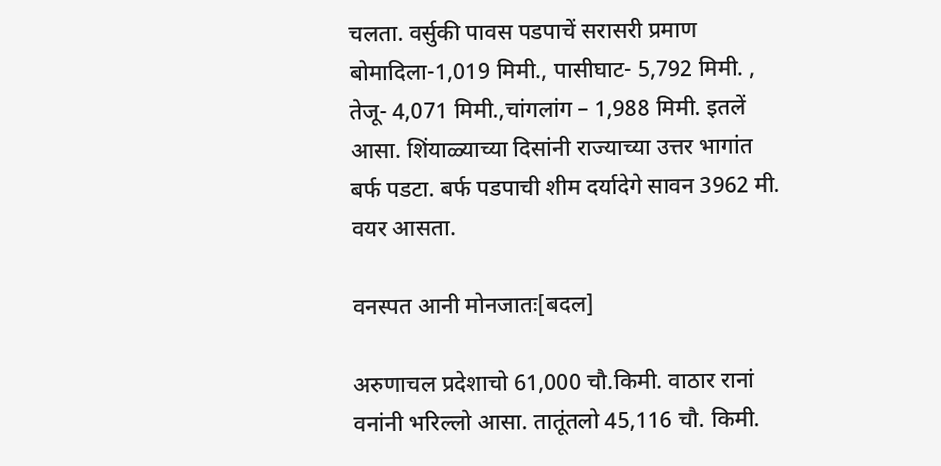चलता. वर्सुकी पावस पडपाचें सरासरी प्रमाण बोमादिला-1,019 मिमी., पासीघाट- 5,792 मिमी. , तेजू- 4,071 मिमी.,चांगलांग – 1,988 मिमी. इतलें आसा. शिंयाळ्याच्या दिसांनी राज्याच्या उत्तर भागांत बर्फ पडटा. बर्फ पडपाची शीम दर्यादेगे सावन 3962 मी. वयर आसता.

वनस्पत आनी मोनजातः[बदल]

अरुणाचल प्रदेशाचो 61,000 चौ.किमी. वाठार रानां वनांनी भरिल्लो आसा. तातूंतलो 45,116 चौ. किमी.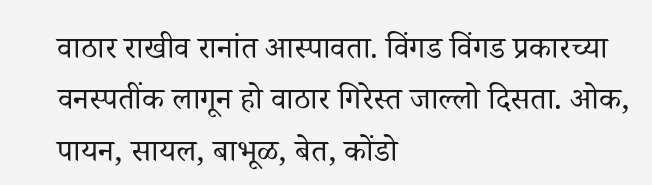वाठार राखीव रानांत आस्पावता. विंगड विंगड प्रकारच्या वनस्पतींक लागून हो वाठार गिरेस्त जाल्लो दिसता. ओक, पायन, सायल, बाभूळ, बेत, कोंडो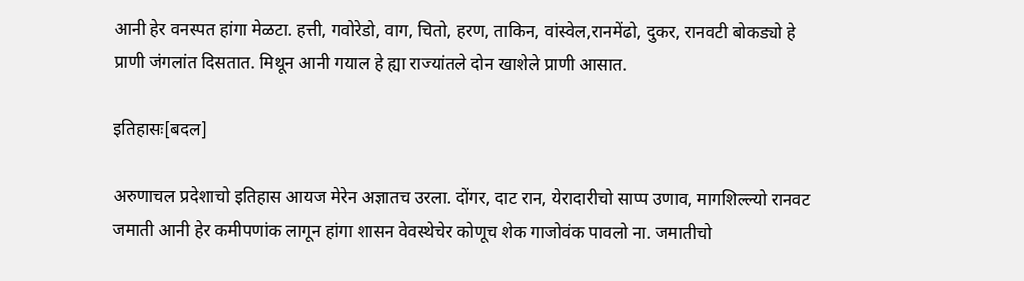आनी हेर वनस्पत हांगा मेळटा. हत्ती, गवोरेडो, वाग, चितो, हरण, ताकिन, वांस्वेल,रानमेंढो, दुकर, रानवटी बोकड्यो हे प्राणी जंगलांत दिसतात. मिथून आनी गयाल हे ह्या राज्यांतले दोन खाशेले प्राणी आसात.

इतिहासः[बदल]

अरुणाचल प्रदेशाचो इतिहास आयज मेरेन अज्ञातच उरला. दोंगर, दाट रान, येरादारीचो साप्प उणाव, मागशिल्ल्यो रानवट जमाती आनी हेर कमीपणांक लागून हांगा शासन वेवस्थेचेर कोणूच शेक गाजोवंक पावलो ना. जमातीचो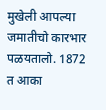मुखेली आपल्या जमातीचो कारभार पळयतालो. 1872 त आका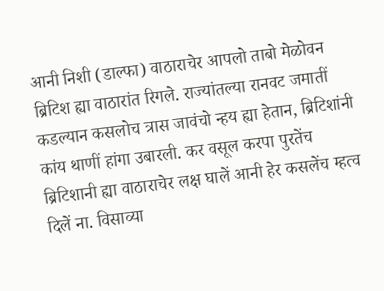आनी निशी (डाल्फा) वाठाराचेर आपलो ताबो मेळोवन ब्रिटिश ह्या वाठारांत रिगले. राज्यांतल्या रानवट जमातीं कडल्यान कसलोच त्रास जावंचो न्हय ह्या हेतान, ब्रिटिशांनी कांय थाणीं हांगा उबारली. कर वसूल करपा पुरतेंच ब्रिटिशानी ह्या वाठाराचेर लक्ष घालें आनी हेर कसलेंच म्हत्व दिलें ना. विसाव्या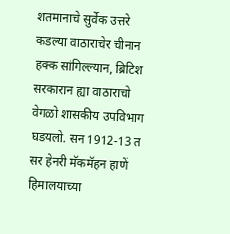शतमानाचे सुर्वेक उत्तरे कडल्या वाठाराचेर चीनान हक्क सांगिल्ल्यान, ब्रिटिश सरकारान ह्या वाठाराचो वेगळो शासकीय उपविभाग घडयलो. सन 1912-13 त सर हेनरी मॅकमॅहन हाणें हिमालयाच्या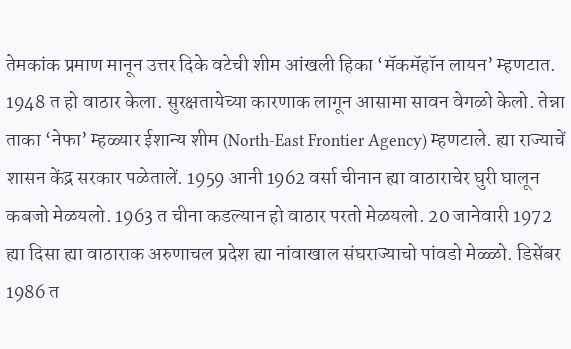तेमकांक प्रमाण मानून उत्तर दिके वटेची शीम आंखली हिका ‘मॅकमॅहॉन लायन’ म्हणटात. 1948 त हो वाठार केला. सुरक्षतायेच्या कारणाक लागून आसामा सावन वेगळो केलो. तेन्ना ताका ‘नेफा’ म्हळ्यार ईशान्य शीम (North-East Frontier Agency) म्हणटाले. ह्या राज्याचें शासन केंद्र सरकार पळेतालें. 1959 आनी 1962 वर्सा चीनान ह्या वाठाराचेर घुरी घालून कबजो मेळयलो. 1963 त चीना कडल्यान हो वाठार परतो मेळयलो. 20 जानेवारी 1972 ह्या दिसा ह्या वाठाराक अरुणाचल प्रदेश ह्या नांवाखाल संघराज्याचो पांवडो मेळ्ळो. डिसेंबर 1986 त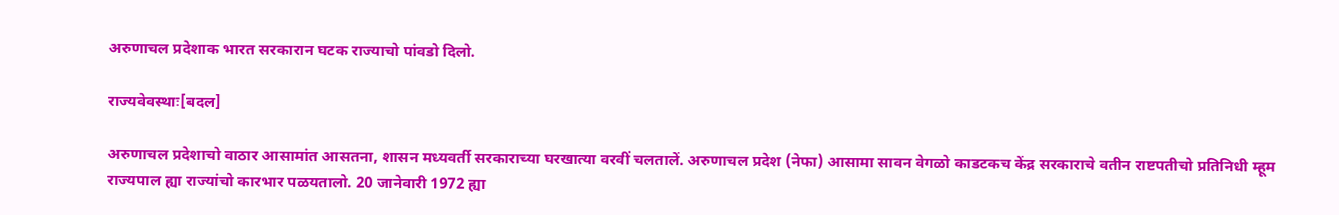अरुणाचल प्रदेशाक भारत सरकारान घटक राज्याचो पांवडो दिलो.

राज्यवेवस्थाः[बदल]

अरुणाचल प्रदेशाचो वाठार आसामांत आसतना, शासन मध्यवर्ती सरकाराच्या घरखात्या वरवीं चलतालें. अरुणाचल प्रदेश (नेफा) आसामा सावन वेगळो काडटकच केंद्र सरकाराचे वतीन राष्टपतीचो प्रतिनिधी म्हूम राज्यपाल ह्या राज्यांचो कारभार पळयतालो. 20 जानेवारी 1972 ह्या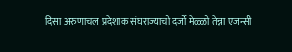दिसा अरुणाचल प्रदेशाक संघराज्याचो दर्जो मेळ्ळो तेन्ना एजन्सी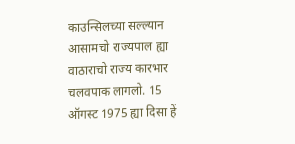काउन्सिलच्या सल्ल्यान आसामचो राज्यपाल ह्या वाठाराचो राज्य कारभार चलवपाक लागलो. 15 ऑगस्ट 1975 ह्या दिसा हें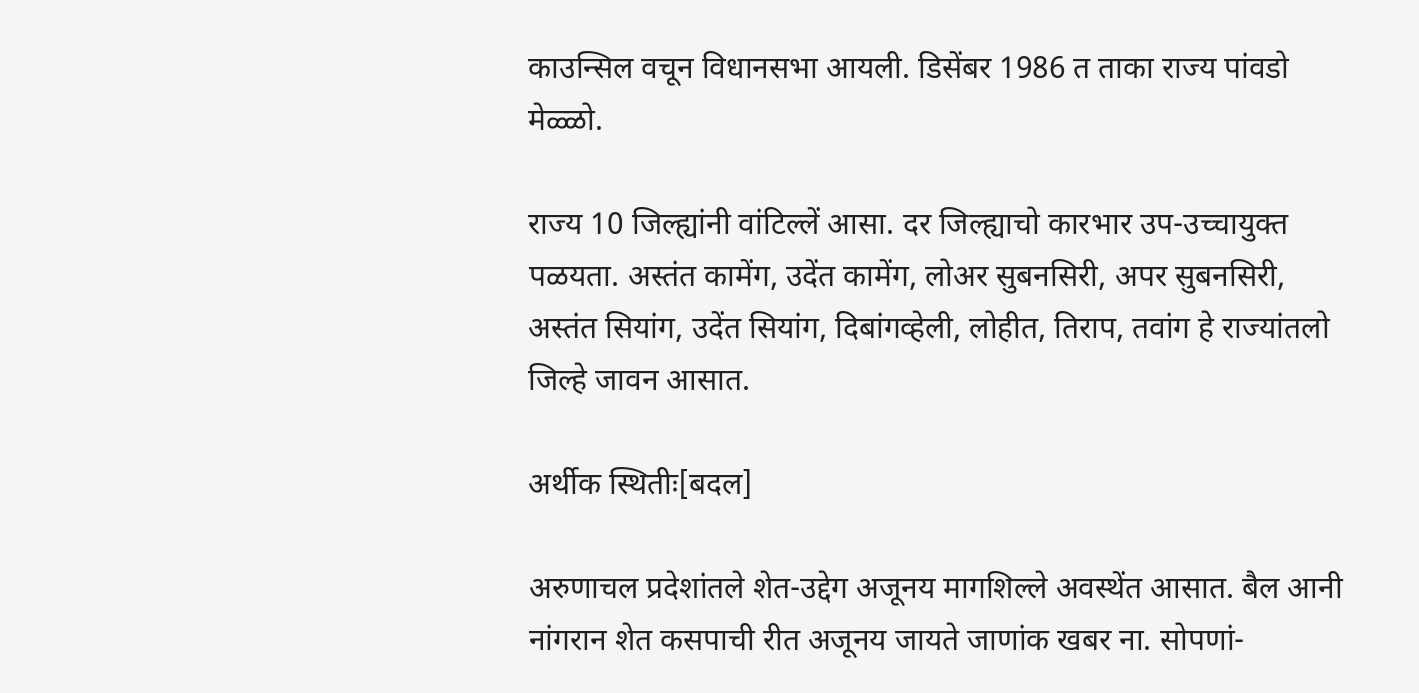काउन्सिल वचून विधानसभा आयली. डिसेंबर 1986 त ताका राज्य पांवडो मेळ्ळो.

राज्य 10 जिल्ह्यांनी वांटिल्लें आसा. दर जिल्ह्याचो कारभार उप-उच्चायुक्त पळयता. अस्तंत कामेंग, उदेंत कामेंग, लोअर सुबनसिरी, अपर सुबनसिरी, अस्तंत सियांग, उदेंत सियांग, दिबांगव्हेली, लोहीत, तिराप, तवांग हे राज्यांतलो जिल्हे जावन आसात.

अर्थीक स्थितीः[बदल]

अरुणाचल प्रदेशांतले शेत-उद्देग अजूनय मागशिल्ले अवस्थेंत आसात. बैल आनी नांगरान शेत कसपाची रीत अजूनय जायते जाणांक खबर ना. सोपणां-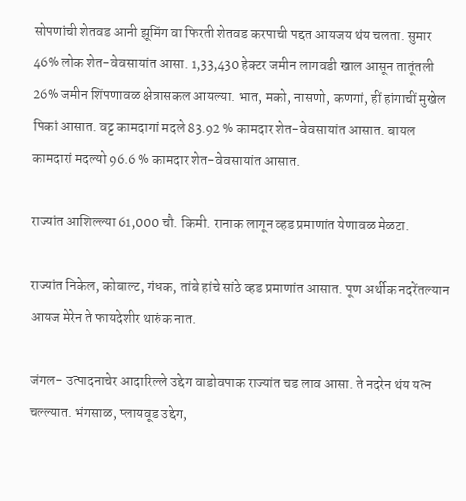सोपणांची शेतवड आनी झूमिंग वा फिरती शेतवड करपाची पद्दत आयजय थंय चलता. सुमार 46% लोक शेत-वेवसायांत आसा. 1,33,430 हेक्टर जमीन लागवडी खाल आसून तातूंतली 26% जमीन शिंपणावळ क्षेत्रासकल आयल्या. भात, मको, नासणो, कणगां, हीं हांगाचीं मुखेल पिकां आसात. वट्ट कामदागां मदले 83.92 % कामदार शेत-वेवसायांत आसात. बायल कामदारां मदल्यो 96.6 % कामदार शेत-वेवसायांत आसात.

राज्यांत आशिल्ल्या 61,000 चौ. किमी. रानाक लागून व्हड प्रमाणांत येणावळ मेळटा.

राज्यांत निकेल, कोबाल्ट, गंधक, तांबे हांचे सांठे व्हड प्रमाणांत आसात. पूण अर्थीक नदरेंतल्यान आयज मेरेन ते फायदेशीर थारुंक नात.

जंगल- उत्पादनाचेर आदारिल्ले उद्देग वाडोवपाक राज्यांत चड लाव आसा. ते नदरेन थंय यत्न चल्ल्यात. भंगसाळ, प्लायवूड उद्देग,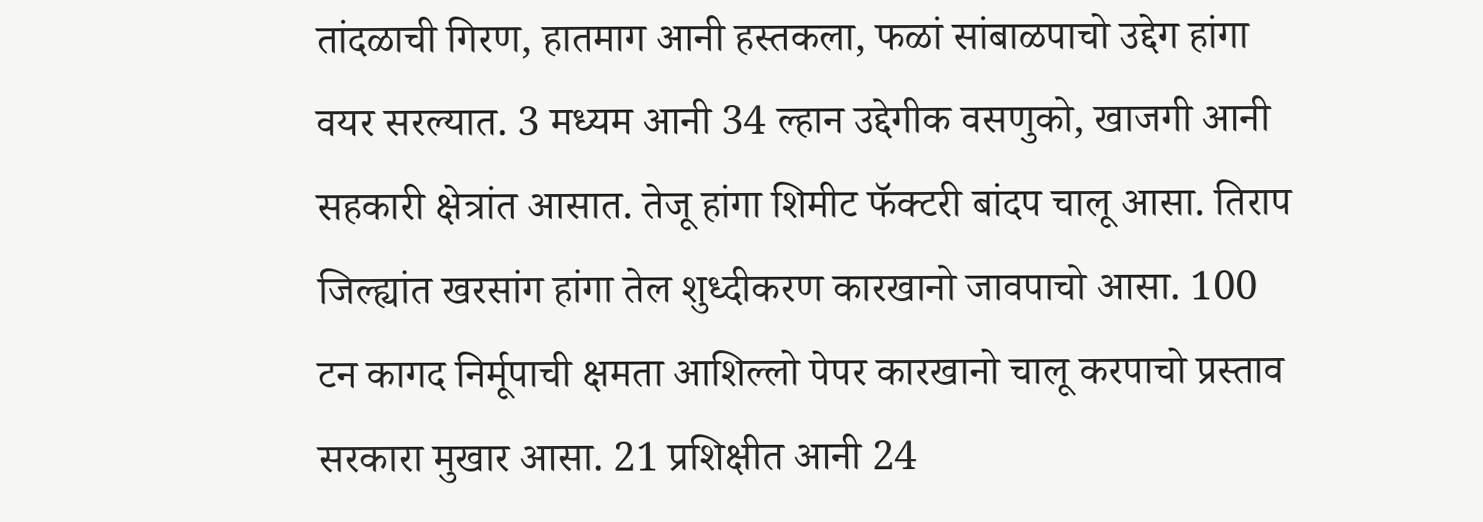तांदळाची गिरण, हातमाग आनी हस्तकला, फळां सांबाळपाचो उद्देग हांगा वयर सरल्यात. 3 मध्यम आनी 34 ल्हान उद्देगीक वसणुको, खाजगी आनी सहकारी क्षेत्रांत आसात. तेजू हांगा शिमीट फॅक्टरी बांदप चालू आसा. तिराप जिल्ह्यांत खरसांग हांगा तेल शुध्दीकरण कारखानो जावपाचो आसा. 100 टन कागद निर्मूपाची क्षमता आशिल्लो पेपर कारखानो चालू करपाचो प्रस्ताव सरकारा मुखार आसा. 21 प्रशिक्षीत आनी 24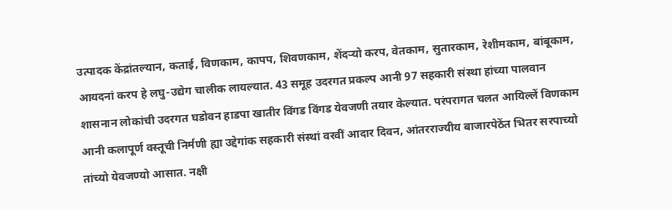उत्पादक केंद्रांतल्यान, कताई, विणकाम, कापप, शिवणकाम, शेंदऱ्यो करप, वेतकाम, सुतारकाम, रेशीमकाम, बांबूकाम, आयदनां करप हे लघु-उद्येग चालीक लायल्यात. 43 समूह उदरगत प्रकल्प आनी 97 सहकारी संस्था हांच्या पालवान शासनान लोकांची उदरगत घडोवन हाडपा खातीर विंगड विंगड येवजणी तयार केल्यात. परंपरागत चलत आयिल्लें विणकाम आनी कलापूर्ण वस्तूची निर्मणी ह्या उद्देगांक सहकारी संस्थां वरवीं आदार दिवन, आंतरराज्यीय बाजारपेठेंत भितर सरपाच्यो तांच्यो येवजण्यो आसात. नक्षी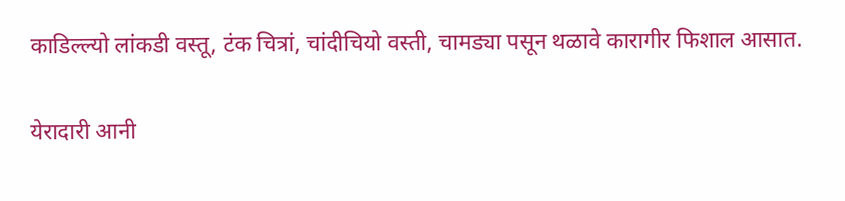काडिल्ल्यो लांकडी वस्तू, टंक चित्रां, चांदीचियो वस्ती, चामड्या पसून थळावे कारागीर फिशाल आसात.

येरादारी आनी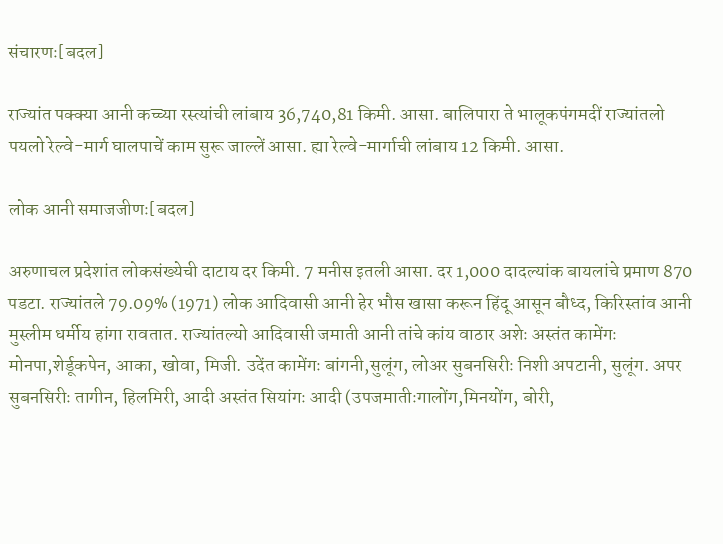संचारणः[बदल]

राज्यांत पक्क्या आनी कच्च्या रस्त्यांची लांबाय 36,740,81 किमी. आसा. बालिपारा ते भालूकपंगमदीं राज्यांतलो पयलो रेल्वे-मार्ग घालपाचें काम सुरू जाल्लें आसा. ह्या रेल्वे-मार्गाची लांबाय 12 किमी. आसा.

लोक आनी समाजजीणः[बदल]

अरुणाचल प्रदेशांत लोकसंख्येची दाटाय दर किमी. 7 मनीस इतली आसा. दर 1,000 दादल्यांक बायलांचे प्रमाण 870 पडटा. राज्यांतले 79.09% (1971) लोक आदिवासी आनी हेर भौस खासा करून हिंदू आसून बौध्द, किरिस्तांव आनी मुस्लीम धर्मीय हांगा रावतात. राज्यांतल्यो आदिवासी जमाती आनी तांचे कांय वाठार अशेः अस्तंत कामेंगः मोनपा,शेर्डूकपेन, आका, खोवा, मिजी. उदेंत कामेंगः बांगनी,सुलूंग, लोअर सुबनसिरीः निशी अपटानी, सुलूंग. अपर सुबनसिरीः तागीन, हिलमिरी, आदी अस्तंत सियांगः आदी (उपजमातीःगालोंग,मिनयोंग, बोरी,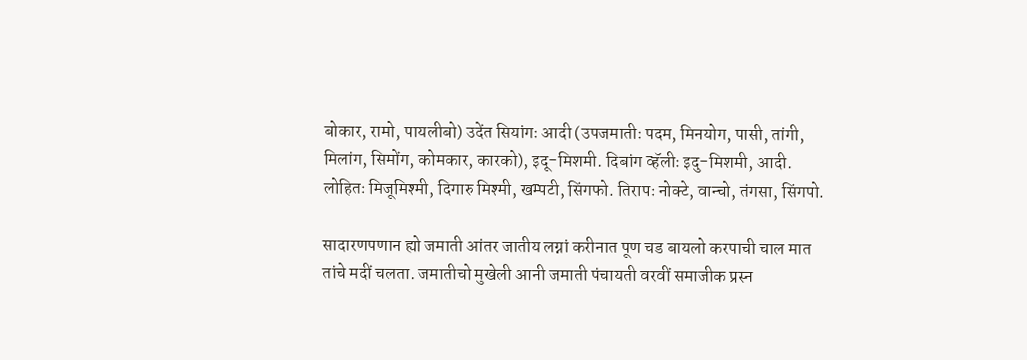बोकार, रामो, पायलीबो) उदेंत सियांगः आदी (उपजमातीः पदम, मिनयोग, पासी, तांगी, मिलांग, सिमोंग, कोमकार, कारको), इदू-मिशमी. दिबांग व्हॅलीः इदु-मिशमी, आदी. लोहितः मिजूमिश्मी, दिगारु मिश्मी, खम्पटी, सिंगफो. तिरापः नोक्टे, वान्चो, तंगसा, सिंगपो.

सादारणपणान ह्यो जमाती आंतर जातीय लग्नां करीनात पूण चड बायलो करपाची चाल मात तांचे मदीं चलता. जमातीचो मुखेली आनी जमाती पंचायती वरवीं समाजीक प्रस्न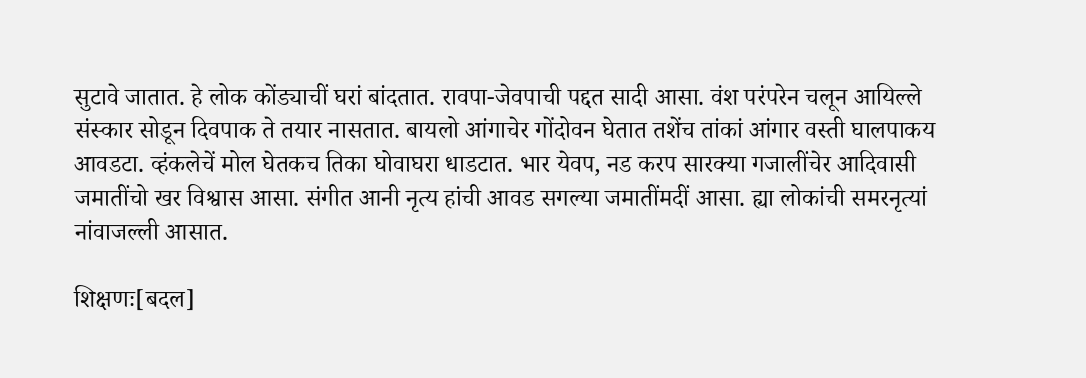सुटावे जातात. हे लोक कोंड्याचीं घरां बांदतात. रावपा-जेवपाची पद्दत सादी आसा. वंश परंपरेन चलून आयिल्ले संस्कार सोडून दिवपाक ते तयार नासतात. बायलो आंगाचेर गोंदोवन घेतात तशेंच तांकां आंगार वस्ती घालपाकय आवडटा. व्हंकलेचें मोल घेतकच तिका घोवाघरा धाडटात. भार येवप, नड करप सारक्या गजालींचेर आदिवासी जमातींचो खर विश्वास आसा. संगीत आनी नृत्य हांची आवड सगल्या जमातींमदीं आसा. ह्या लोकांची समरनृत्यां नांवाजल्ली आसात.

शिक्षणः[बदल]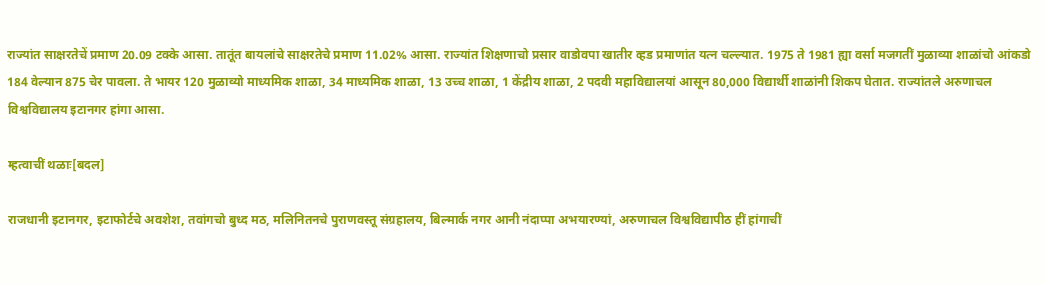राज्यांत साक्षरतेचें प्रमाण 20.09 टक्के आसा. तातूंत बायलांचे साक्षरतेचे प्रमाण 11.02% आसा. राज्यांत शिक्षणाचो प्रसार वाडोवपा खातीर व्हड प्रमाणांत यत्न चल्ल्यात. 1975 ते 1981 ह्या वर्सा मजगतीं मुळाव्या शाळांचो आंकडो 184 वेल्यान 875 चेर पावला. ते भायर 120 मुळाव्यो माध्यमिक शाळा, 34 माध्यमिक शाळा, 13 उच्च शाळा, 1 केंद्रीय शाळा, 2 पदवी महाविद्यालयां आसून 80,000 विद्यार्थी शाळांनी शिकप घेतात. राज्यांतले अरुणाचल विश्वविद्यालय इटानगर हांगा आसा.

म्हत्वाचीं थळाः[बदल]

राजधानी इटानगर, इटाफोर्टचे अवशेश, तवांगचो बुध्द मठ, मलिनितनचे पुराणवस्तू संग्रहालय, बिल्मार्क नगर आनी नंदाप्पा अभयारण्यां, अरुणाचल विश्वविद्यापीठ हीं हांगाचीं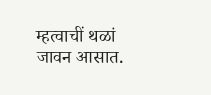म्हत्वाचीं थळां जावन आसात.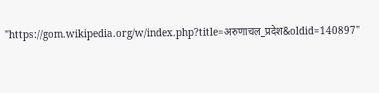"https://gom.wikipedia.org/w/index.php?title=अरुणाचल_प्रदेश&oldid=140897"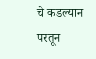चे कडल्यान परतून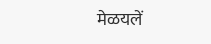मेळयलें